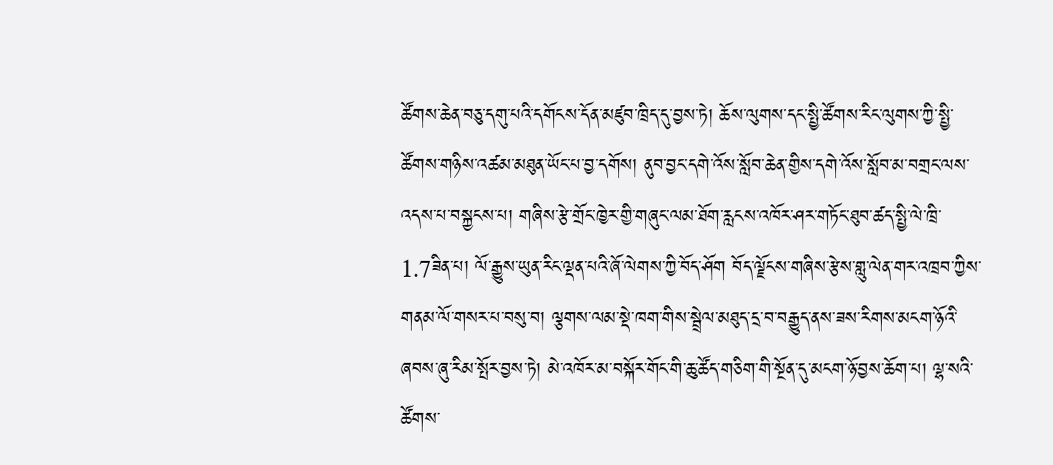ཚོགས་ཆེན་བཅུ་དགུ་པའི་དགོངས་དོན་མཛུབ་ཁྲིད་དུ་བྱས་ཏེ། ཆོས་ལུགས་དང་སྤྱི་ཚོགས་རིང་ལུགས་ཀྱི་སྤྱི་ཚོགས་གཉིས་འཚམ་མཐུན་ཡོང་པ་བྱ་དགོས། ནུབ་བྱང་དགེ་འོས་སློབ་ཆེན་གྱིས་དགེ་འོས་སློབ་མ་བགྲང་ལས་འདས་པ་བསྐྱངས་པ། གཞིས་རྩེ་གྲོང་ཁྱེར་གྱི་གཞུང་ལམ་ཐོག་རླངས་འཁོར་ཤར་གཏོང་ཐུབ་ཚད་སྤྱི་ལེ་ཁྲི་1.7ཟིན་པ། ལོ་རྒྱུས་ཡུན་རིང་ལྡན་པའི་ཞོ་ལེགས་ཀྱི་བོད་ཤོག བོད་ལྗོངས་གཞིས་རྩེས་གླུ་ལེན་གར་འཁྲབ་ཀྱིས་གནམ་ལོ་གསར་པ་བསུ་བ། ལྕགས་ལམ་སྡེ་ཁག་གིས་སྦྲེལ་མཐུད་དྲ་བ་བརྒྱུད་ནས་ཟས་རིགས་མངག་ཉོའི་ཞབས་ཞུ་རིམ་སྤོར་བྱས་ཏེ། མེ་འཁོར་མ་བསྐོར་གོང་གི་ཆུ་ཚོད་གཅིག་གི་སྔོན་དུ་མངག་ཉོ་བྱས་ཆོག་པ། ལྷ་སའི་ཚོགས་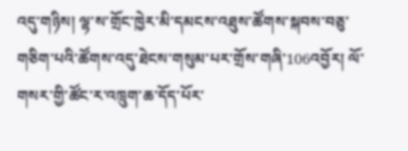འདུ་གཉིས། ལྷ་ས་གྲོང་ཁྱེར་མི་དམངས་འཐུས་ཚོགས་སྐབས་བཅུ་གཅིག་པའི་ཚོགས་འདུ་ཐེངས་གསུམ་པར་གྲོས་གཞི་106འབྱོར། ལོ་གསར་གྱི་ཚོང་ར་འཁྲུག་ཆ་དོད་པོར་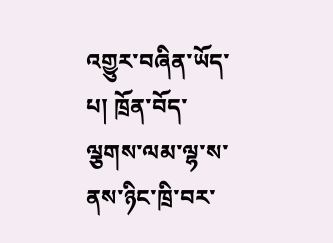འགྱུར་བཞིན་ཡོད་པ། ཁྲོན་བོད་ལྕགས་ལམ་ལྷ་ས་ནས་ཉིང་ཁྲི་བར་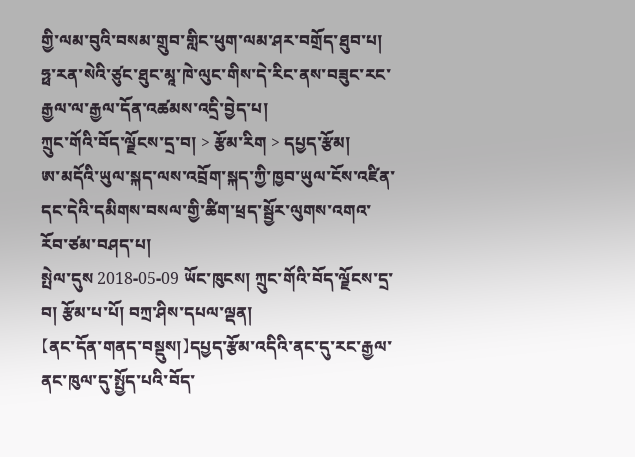གྱི་ལམ་བུའི་བསམ་གྲུབ་གླིང་ཕུག་ལམ་ཤར་བགྲོད་ཐུབ་པ། ཧྥ་རན་སེའི་ཙུང་ཐུང་མཱ་ཁེ་ལུང་གིས་དེ་རིང་ནས་བཟུང་རང་རྒྱལ་ལ་རྒྱལ་དོན་འཚམས་འདྲི་བྱེད་པ།
ཀྲུང་གོའི་བོད་ལྗོངས་དྲ་བ། > རྩོམ་རིག > དཔྱད་རྩོམ།
ཨ་མདོའི་ཡུལ་སྐད་ལས་འབྲོག་སྐད་ཀྱི་ཁྱབ་ཡུལ་ངོས་འཛིན་དང་དེའི་དམིགས་བསལ་གྱི་ཚིག་ཕྲད་སྦྱོར་ལུགས་འགའ་རོབ་ཙམ་བཤད་པ།
སྤེལ་དུས 2018-05-09 ཡོང་ཁུངས། ཀྲུང་གོའི་བོད་ལྗོངས་དྲ་བ། རྩོམ་པ་པོ། བཀྲ་ཤིས་དཔལ་ལྡན།
【ནང་དོན་གནད་བསྡུས།】དཔྱད་རྩོམ་འདིའི་ནང་དུ་རང་རྒྱལ་ནང་ཁུལ་དུ་སྤྱོད་པའི་བོད་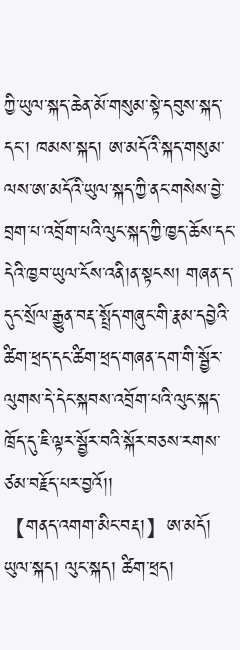ཀྱི་ཡུལ་སྐད་ཆེན་མོ་གསུམ་སྟེ་དབུས་སྐད་དང་། ཁམས་སྐད། ཨ་མདོའི་སྐད་གསུམ་ལས་ཨ་མདོའི་ཡུལ་སྐད་ཀྱི་ནང་གསེས་བྱེ་བྲག་པ་འབྲོག་པའི་ལུང་སྐད་ཀྱི་ཁྱད་ཆོས་དང་དེའི་ཁྱབ་ཡུལ་ངོས་འནི།ན་སྟངས། གཞན་ད་དུང་སྲོལ་རྒྱུན་བརྡ་སྤྲོད་གཞུང་གི་རྣམ་དབྱེའི་ཚིག་ཕྲད་དང་ཚིག་ཕྲད་གཞན་དག་གི་སྦྱོར་ལུགས་དེ་དེང་སྐབས་འབྲོག་པའི་ལུང་སྐད་ཁྲོད་དུ་ཇི་ལྟར་སྦྱོར་བའི་སྐོར་བཅས་རགས་ཙམ་བརྗོད་པར་བྱའོ།།
【གནད་འགག་མིང་བརྡ།】ཨ་མདོ།  ཡུལ་སྐད། ལུང་སྐད། ཚིག་ཕྲད།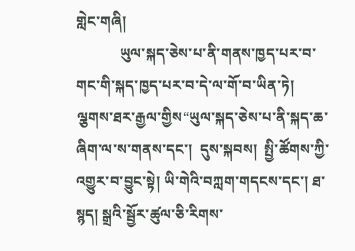གླེང་གཞི།
            ཡུལ་སྐད་ཅེས་པ་ནི་གནས་ཁྱད་པར་བ་གང་གི་སྐད་ཁྱད་པར་བ་དེ་ལ་གོ་བ་ཡིན་ཏེ། ལྕགས་ཐར་རྒྱལ་གྱིས“ཡུལ་སྐད་ཅེས་པ་ནི་སྐད་ཆ་ཞིག་ལ་ས་གནས་དང་།  དུས་སྐབས།  སྤྱི་ཚོགས་ཀྱི་འགྱུར་བ་བྱུང་སྟེ། ཡི་གེའི་བཀླག་གདངས་དང་། ཐ་སྙད། སྒྲའི་སྦྱོར་ཚུལ་ཅི་རིགས་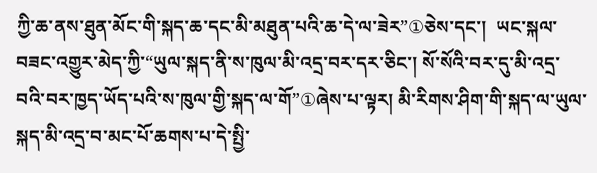ཀྱི་ཆ་ནས་ཐུན་མོང་གི་སྐད་ཆ་དང་མི་མཐུན་པའི་ཆ་དེ་ལ་ཟེར”①ཅེས་དང་།  ཡང་སྐལ་བཟང་འགྱུར་མེད་ཀྱི་“ཡུལ་སྐད་ནི་ས་ཁུལ་མི་འདྲ་བར་དར་ཅིང་། སོ་སོའི་བར་དུ་མི་འདྲ་བའི་བར་ཁྱད་ཡོད་པའི་ས་ཁུལ་གྱི་སྐད་ལ་གོ”①ཞེས་པ་ལྟར། མི་རིགས་ཤིག་གི་སྐད་ལ་ཡུལ་སྐད་མི་འདྲ་བ་མང་པོ་ཆགས་པ་དེ་སྤྱི་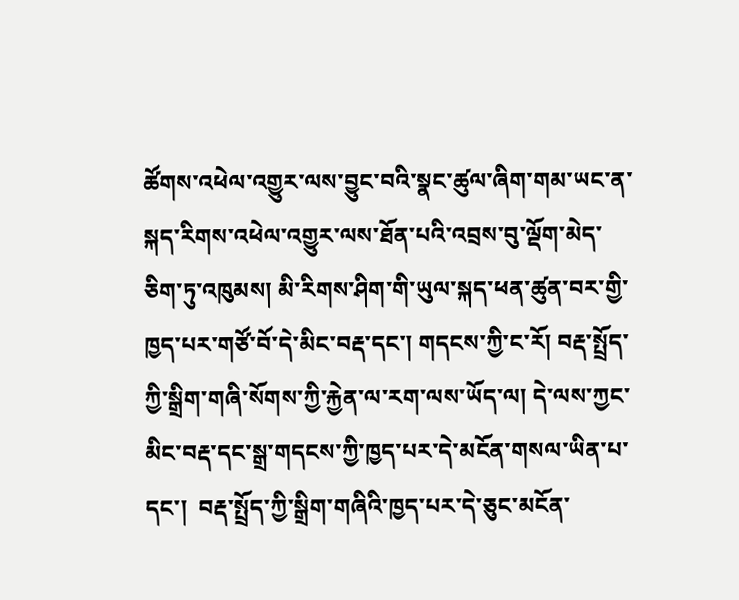ཚོགས་འཕེལ་འགྱུར་ལས་བྱུང་བའི་སྣང་ཚུལ་ཞིག་གམ་ཡང་ན་སྐད་རིགས་འཕེལ་འགྱུར་ལས་ཐོན་པའི་འབྲས་བུ་ལྡོག་མེད་ཅིག་ཏུ་འཁུམས། མི་རིགས་ཤིག་གི་ཡུལ་སྐད་ཕན་ཚུན་བར་གྱི་ཁྱད་པར་གཙོ་བོ་དེ་མིང་བརྡ་དང་། གདངས་ཀྱི་ང་རོ། བརྡ་སྤྲོད་ཀྱི་སྒྲིག་གཞི་སོགས་ཀྱི་རྐྱེན་ལ་རག་ལས་ཡོད་ལ། དེ་ལས་ཀྱང་མིང་བརྡ་དང་སྒྲ་གདངས་ཀྱི་ཁྱད་པར་དེ་མངོན་གསལ་ཡིན་པ་དང་།  བརྡ་སྤྲོད་ཀྱི་སྒྲིག་གཞིའི་ཁྱད་པར་དེ་ཅུང་མངོན་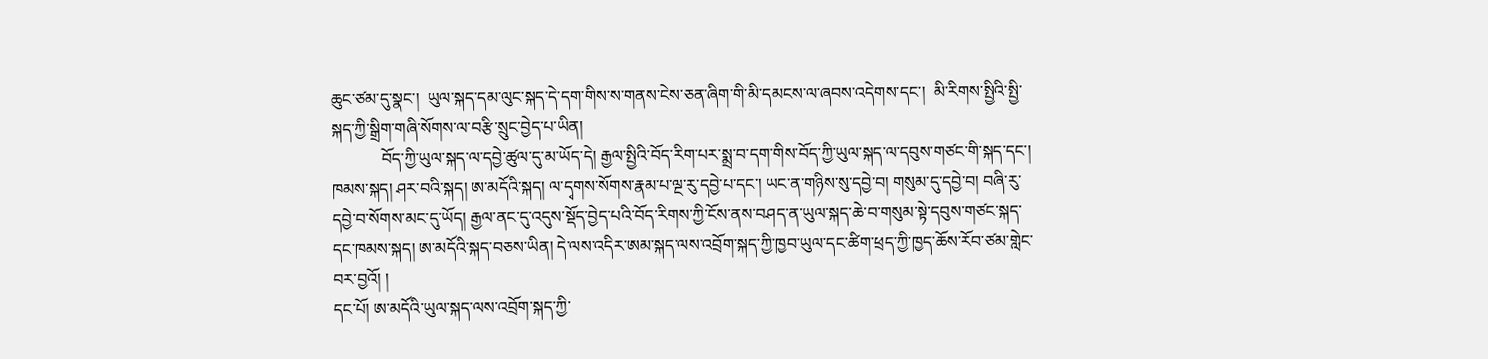ཆུང་ཙམ་དུ་སྣང་།  ཡུལ་སྐད་དམ་ལུང་སྐད་དེ་དག་གིས་ས་གནས་ངེས་ཅན་ཞིག་གི་མི་དམངས་ལ་ཞབས་འདེགས་དང་།  མི་རིགས་སྤྱིའི་སྤྱི་སྐད་ཀྱི་སྒྲིག་གཞི་སོགས་ལ་བརྩི་སྲུང་བྱེད་པ་ཡིན།
            བོད་ཀྱི་ཡུལ་སྐད་ལ་དབྱེ་ཚུལ་དུ་མ་ཡོད་དེ། རྒྱལ་སྤྱིའི་བོད་རིག་པར་སྨྲ་བ་དག་གིས་བོད་ཀྱི་ཡུལ་སྐད་ལ་དབུས་གཙང་གི་སྐད་དང་། ཁམས་སྐད། ཤར་བའི་སྐད། ཨ་མདོའི་སྐད། ལ་དྭགས་སོགས་རྣམ་པ་ལྔ་རུ་དབྱེ་པ་དང་། ཡང་ན་གཉིས་སུ་དབྱེ་བ། གསུམ་དུ་དབྱེ་བ། བཞི་རུ་དབྱེ་བ་སོགས་མང་དུ་ཡོད། རྒྱལ་ནང་དུ་འདུས་སྡོད་བྱེད་པའི་བོད་རིགས་ཀྱི་ངོས་ནས་བཤད་ན་ཡུལ་སྐད་ཆེ་བ་གསུམ་སྟེ་དབུས་གཙང་སྐད་དང་ཁམས་སྐད། ཨ་མདོའི་སྐད་བཅས་ཡིན། དེ་ལས་འདིར་ཨམ་སྐད་ལས་འབྲོག་སྐད་ཀྱི་ཁྱབ་ཡུལ་དང་ཚིག་ཕྲད་ཀྱི་ཁྱད་ཆོས་རོབ་ཙམ་གླེང་བར་བྱའོ། །
དང་པོ། ཨ་མདོའི་ཡུལ་སྐད་ལས་འབྲོག་སྐད་ཀྱི་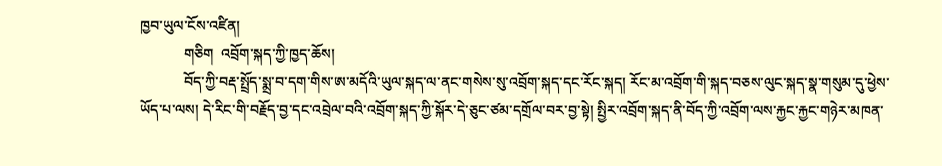ཁྱབ་ཡུལ་ངོས་འཛིན།
            གཅིག  འབྲོག་སྐད་ཀྱི་ཁྱད་ཆོས།
            བོད་ཀྱི་བརྡ་སྤྲོད་སྨྲ་བ་དག་གིས་ཨ་མདོའི་ཡུལ་སྐད་ལ་ནང་གསེས་སུ་འབྲོག་སྐད་དང་རོང་སྐད། རོང་མ་འབྲོག་གི་སྐད་བཅས་ལུང་སྐད་སྣ་གསུམ་དུ་ཕྱེས་ཡོད་པ་ལས། དེ་རིང་གི་བརྗོད་བྱ་དང་འབྲེལ་བའི་འབྲོག་སྐད་ཀྱི་སྐོར་དེ་ཅུང་ཙམ་དགྲོལ་བར་བྱ་སྟེ། སྤྱིར་འབྲོག་སྐད་ནི་བོད་ཀྱི་འབྲོག་ལས་རྐྱང་རྐྱང་གཉེར་མཁན་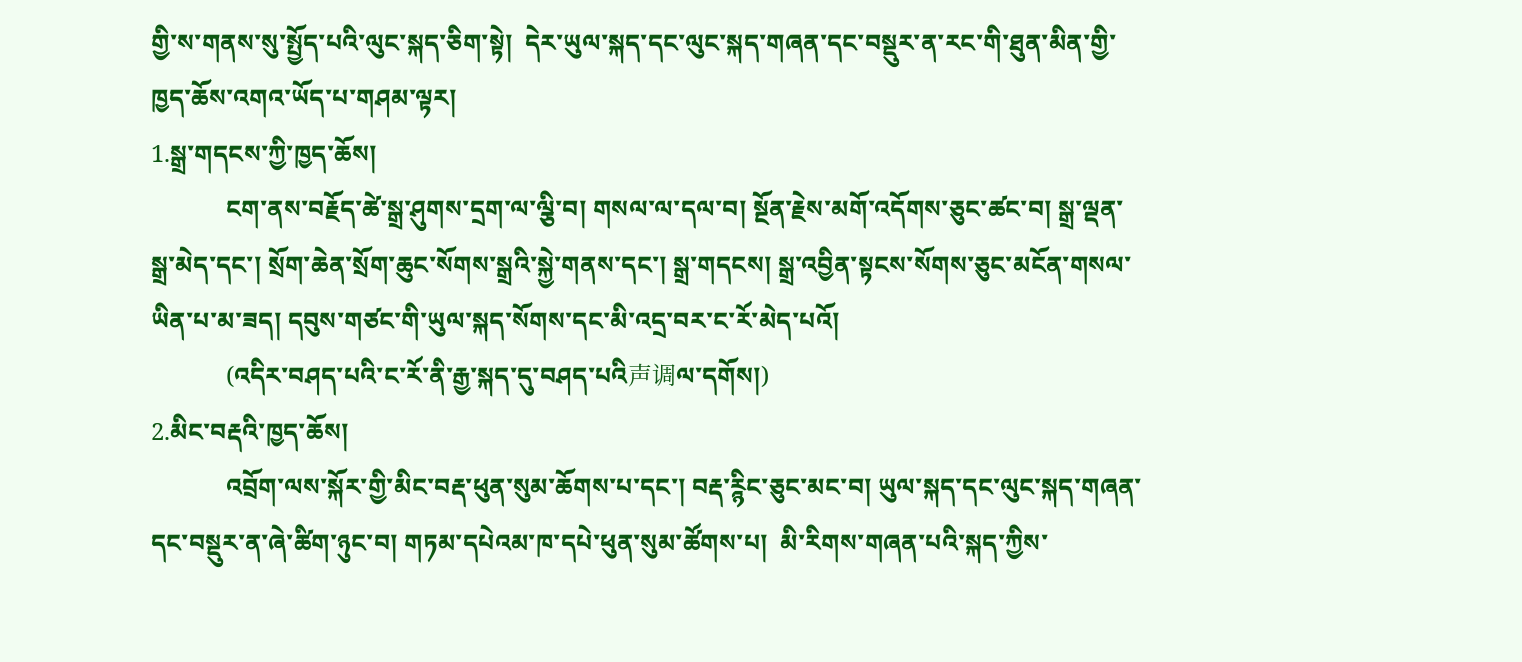གྱི་ས་གནས་སུ་སྤྱོད་པའི་ལུང་སྐད་ཅིག་སྟེ།  དེར་ཡུལ་སྐད་དང་ལུང་སྐད་གཞན་དང་བསྡུར་ན་རང་གི་ཐུན་མིན་གྱི་ཁྱད་ཆོས་འགའ་ཡོད་པ་གཤམ་ལྟར།
1.སྒྲ་གདངས་ཀྱི་ཁྱད་ཆོས།
            ངག་ནས་བརྗོད་ཚེ་སྒྲ་ཤུགས་དྲག་ལ་ལྕི་བ། གསལ་ལ་དལ་བ། སྔོན་རྗེས་མགོ་འདོགས་ཅུང་ཚང་བ། སྒྲ་ལྡན་སྒྲ་མེད་དང་། སྲོག་ཆེན་སྲོག་ཆུང་སོགས་སྒྲའི་སྐྱེ་གནས་དང་། སྒྲ་གདངས། སྒྲ་འབྱིན་སྟངས་སོགས་ཅུང་མངོན་གསལ་ཡིན་པ་མ་ཟད། དབུས་གཙང་གི་ཡུལ་སྐད་སོགས་དང་མི་འདྲ་བར་ང་རོ་མེད་པའོ།
            (འདིར་བཤད་པའི་ང་རོ་ནི་རྒྱ་སྐད་དུ་བཤད་པའི声调ལ་དགོས།)
2.མིང་བརྡའི་ཁྱད་ཆོས།
            འབྲོག་ལས་སྐོར་གྱི་མིང་བརྡ་ཕུན་སུམ་ཆོགས་པ་དང་། བརྡ་ཪྙིང་ཅུང་མང་བ། ཡུལ་སྐད་དང་ལུང་སྐད་གཞན་དང་བསྡུར་ན་ཞེ་ཚིག་ཉུང་བ། གཏམ་དཔེའམ་ཁ་དཔེ་ཕུན་སུམ་ཚོགས་པ།  མི་རིགས་གཞན་པའི་སྐད་ཀྱིས་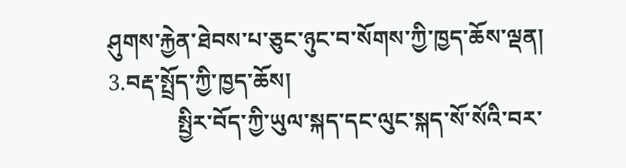ཤུགས་རྐྱེན་ཐེབས་པ་ཅུང་ཉུང་བ་སོགས་ཀྱི་ཁྱད་ཆོས་ལྡན།
3.བརྡ་སྤྲོད་ཀྱི་ཁྱད་ཆོས།
            སྤྱིར་བོད་ཀྱི་ཡུལ་སྐད་དང་ལུང་སྐད་སོ་སོའི་བར་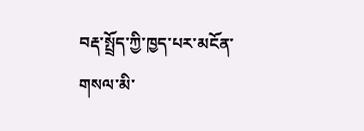བརྡ་སྤྲོད་ཀྱི་ཁྱད་པར་མངོན་གསལ་མི་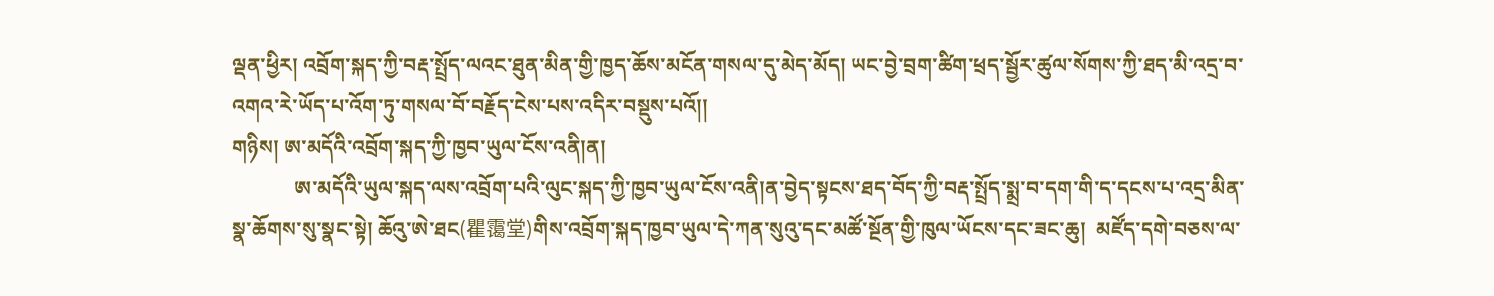ལྡན་ཕྱིར། འབྲོག་སྐད་ཀྱི་བརྡ་སྤྲོད་ལའང་ཐུན་མིན་གྱི་ཁྱད་ཆོས་མངོན་གསལ་དུ་མེད་མོད། ཡང་བྱེ་བྲག་ཚིག་ཕྲད་སྦྱོར་ཚུལ་སོགས་ཀྱི་ཐད་མི་འདྲ་བ་འགའ་རེ་ཡོད་པ་འོག་ཏུ་གསལ་བོ་བརྗོད་ངེས་པས་འདིར་བསྡུས་པའོ།།
གཉིས། ཨ་མདོའི་འབྲོག་སྐད་ཀྱི་ཁྱབ་ཡུལ་ངོས་འནི།ན།
            ཨ་མདོའི་ཡུལ་སྐད་ལས་འབྲོག་པའི་ལུང་སྐད་ཀྱི་ཁྱབ་ཡུལ་ངོས་འནི།ན་བྱེད་སྟངས་ཐད་བོད་ཀྱི་བརྡ་སྤྲོད་སྨྲ་བ་དག་གི་ད་དངས་པ་འདྲ་མིན་སྣ་ཆོགས་སུ་སྣང་སྟེ། ཆོའུ་ཨེ་ཐང(瞿霭堂)གིས་འབྲོག་སྐད་ཁྱབ་ཡུལ་དེ་ཀན་སུའུ་དང་མཚོ་སྔོན་གྱི་ཁུལ་ཡོངས་དང་ཟང་ཆུ།  མཛོད་དགེ་བཅས་ལ་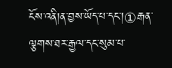ངོས་འནི།ན་བྱས་ཡོད་པ་དང་།①རྒན་ལྕགས་ཐར་རྒྱལ་དང་སུམ་པ་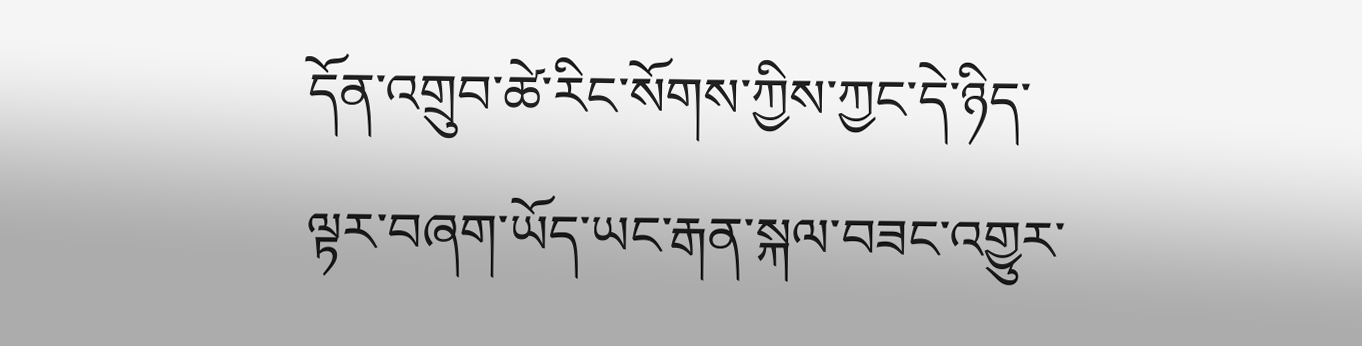དོན་འགྲུབ་ཚེ་རིང་སོགས་ཀྱིས་ཀྱང་དེ་ཉིད་ལྟར་བཞག་ཡོད་ཡང་རྒན་སྐལ་བཟང་འགྱུར་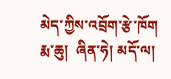མེད་ཀྱིས་འབྲོག་རྩེ་ཁོག  རྨ་ཆུ།  ཞིན་ཧེ། མདོ་ལ།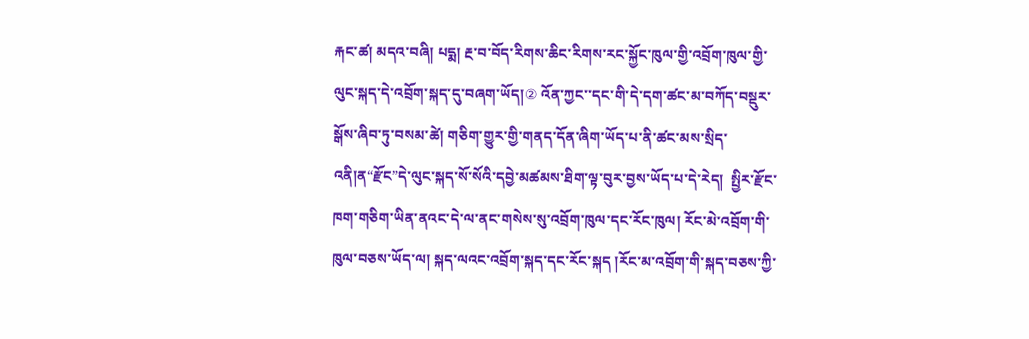རྐང་ཚ། མདའ་བཞི། པདྨ། རྔ་བ་བོད་རིགས་ཆིང་རིགས་རང་སྐྱོང་ཁུལ་གྱི་འབྲོག་ཁུལ་གྱི་ལུང་སྐད་དེ་འབྲོག་སྐད་དུ་བཞག་ཡོད།② འོན་ཀྱང་་དང་གི་དེ་དག་ཚང་མ་བཀོད་བསྡུར་སྒོས་ཞིབ་ཏུ་བསམ་ཚེ། གཅིག་གྱུར་གྱི་གནད་དོན་ཞིག་ཡོད་པ་ནི་ཚང་མས་སྲིད་འནི།ན“རྫོང”དེ་ལུང་སྐད་སོ་སོའི་དབྱེ་མཚམས་ཐིག་ལྟ་བུར་བྱས་ཡོད་པ་དེ་རེད།  སྤྱིར་རྫོང་ཁག་གཅིག་ཡིན་ནའང་དེ་ལ་ནང་གསེས་སུ་འབྲོག་ཁུལ་དང་རོང་ཁུལ། རོང་མེ་འབྲོག་གི་ཁུལ་བཅས་ཡོད་ལ། སྐད་ལའང་འབྲོག་སྐད་དང་རོང་སྐད །རོང་མ་འབྲོག་གི་སྐད་བཅས་ཀྱི་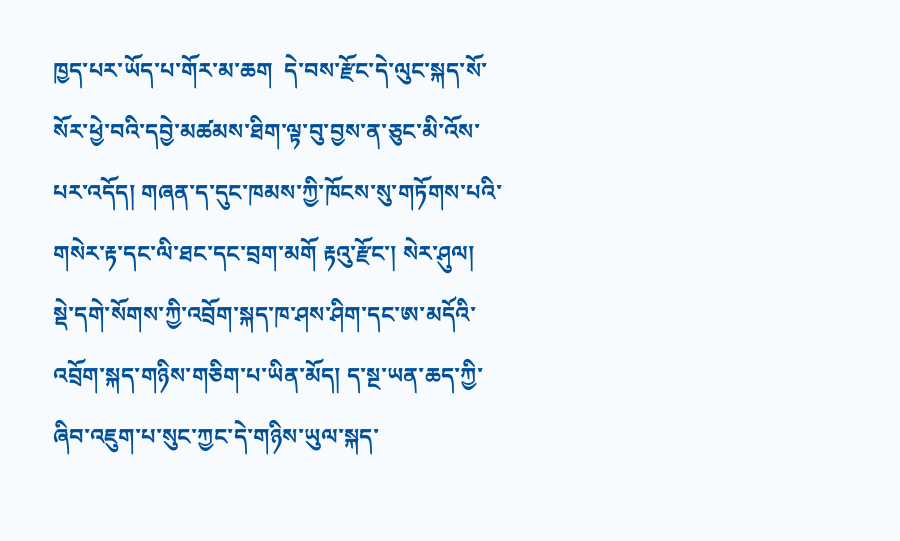ཁྱད་པར་ཡོད་པ་གོར་མ་ཆག  དེ་བས་རྫོང་དེ་ལུང་སྐད་སོ་སོར་ཕྱེ་བའི་དབྱེ་མཚམས་ཐིག་ལྟ་བུ་བྱས་ན་ཅུང་མི་འོས་པར་འདོད། གཞན་ད་དུང་ཁམས་ཀྱི་ཁོངས་སུ་གཏོགས་པའི་གསེར་རྟ་དང་ལི་ཐང་དང་བྲག་མགོ རྟའུ་རྫོང་། སེར་ཤུལ། སྡེ་དགེ་སོགས་ཀྱི་འབྲོག་སྐད་ཁ་ཤས་ཤིག་དང་ཨ་མདོའི་འབྲོག་སྐད་གཉིས་གཅིག་པ་ཡིན་མོད། ད་སྔ་ཡན་ཆད་ཀྱི་ཞིབ་འཇུག་པ་སུང་ཀྱང་དེ་གཉིས་ཡུལ་སྐད་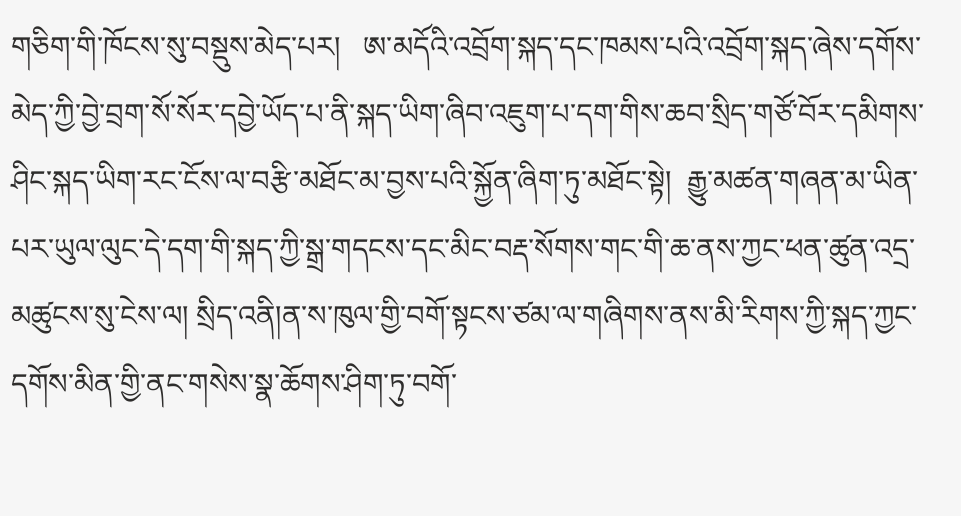གཅིག་གི་ཁོངས་སུ་བསྡུས་མེད་པར།   ཨ་མདོའི་འབྲོག་སྐད་དང་ཁམས་པའི་འབྲོག་སྐད་ཞེས་དགོས་མེད་ཀྱི་བྱེ་བྲག་སོ་སོར་དབྱེ་ཡོད་པ་ནི་སྐད་ཡིག་ཞིབ་འཇུག་པ་དག་གིས་ཆབ་སྲིད་གཙོ་བོར་དམིགས་ཤིང་སྐད་ཡིག་རང་ངོས་ལ་བརྩི་མཐོང་མ་བྱས་པའི་སྐྱོན་ཞིག་ཏུ་མཐོང་སྟེ།  རྒྱུ་མཚན་གཞན་མ་ཡིན་པར་ཡུལ་ལུང་དེ་དག་གི་སྐད་ཀྱི་སྒྲ་གདངས་དང་མིང་བརྡ་སོགས་གང་གི་ཆ་ནས་ཀྱང་ཕན་ཚུན་འདྲ་མཚུངས་སུ་ངེས་ལ། སྲིད་འནི།ན་ས་ཁུལ་གྱི་བགོ་སྟངས་ཙམ་ལ་གཞིགས་ནས་མི་རིགས་ཀྱི་སྐད་ཀྱང་དགོས་མིན་གྱི་ནང་གསེས་སྣ་ཆོགས་ཤིག་ཏུ་བགོ་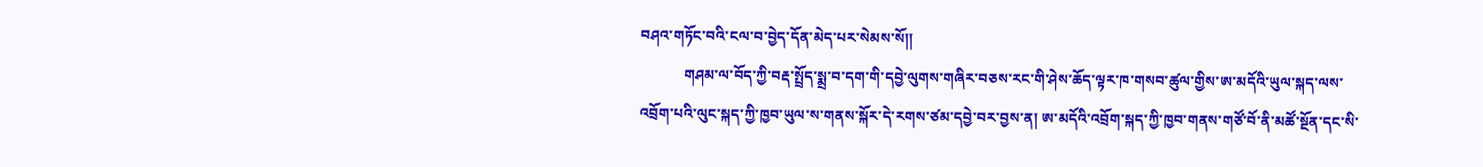བཤའ་གཏོང་བའི་ངལ་བ་བྱེད་དོན་མེད་པར་སེམས་སོ།།
            གཤམ་ལ་བོད་ཀྱི་བརྡ་སྤྲོད་སྨྲ་བ་དག་གི་དབྱེ་ལུགས་གཞིར་བཅས་རང་གི་ཤེས་ཆོད་ལྟར་ཁ་གསབ་ཚུལ་གྱིས་ཨ་མདོའི་ཡུལ་སྐད་ལས་འབྲོག་པའི་ལུང་སྐད་ཀྱི་ཁྱབ་ཡུལ་ས་གནས་སྐོར་དེ་རགས་ཙམ་དབྱེ་བར་བྱས་ན། ཨ་མདོའི་འབྲོག་སྐད་ཀྱི་ཁྱབ་གནས་གཙོ་བོ་ནི་མཚོ་སྔོན་དང་སི་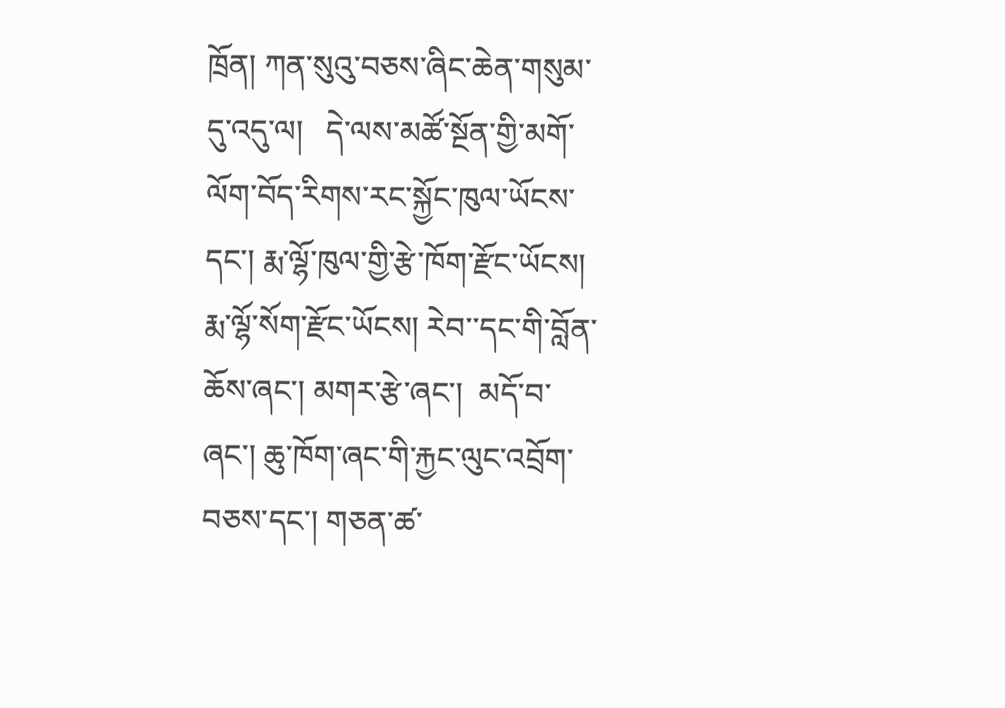ཁྲོན། ཀན་སུའུ་བཅས་ཞིང་ཆེན་གསུམ་དུ་འདུ་ལ།   དེ་ལས་མཚོ་སྔོན་གྱི་མགོ་ལོག་བོད་རིགས་རང་སྐྱོང་ཁུལ་ཡོངས་དང་། རྨ་ལྷོ་ཁུལ་གྱི་རྩེ་ཁོག་རྫོང་ཡོངས། རྨ་ལྷོ་སོག་རྫོང་ཡོངས། རེབ་་དང་གི་བློན་ཆོས་ཞང་། མགར་རྩེ་ཞང་།  མདོ་བ་ཞང་། ཆུ་ཁོག་ཞང་གི་རྐྱང་ལུང་འབྲོག་བཅས་དང་། གཅན་ཚ་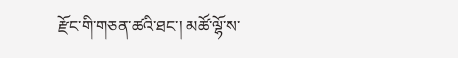རྫོང་གི་གཅན་ཚའི་ཐང་། མཚོ་ལྷོ་ས་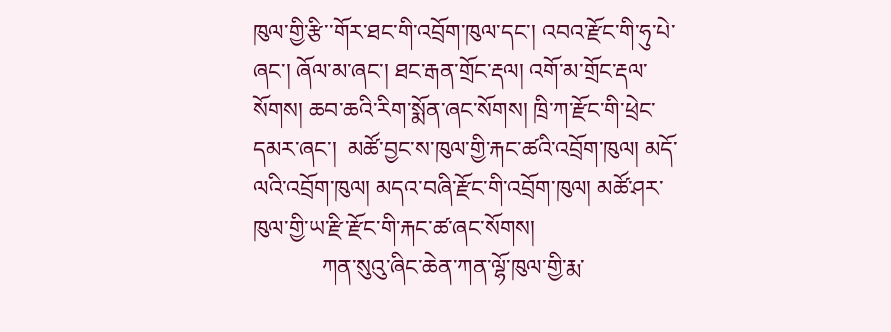ཁུལ་གྱི་རྩི་་གོར་ཐང་གི་འབྲོག་ཁུལ་དང་། འབའ་རྫོང་གི་ཧུ་པེ་ཞང་། ཞོལ་མ་ཞང་། ཐང་རྒན་གྲོང་རྡལ། འགོ་མ་གྲོང་རྡལ་སོགས། ཆབ་ཆའི་རིག་སྨོན་ཞང་སོགས། ཁྲི་ཀ་རྫོང་གི་ཕྲེང་དམར་ཞང་།  མཚོ་བྱང་ས་ཁུལ་གྱི་རྐང་ཚའི་འབྲོག་ཁུལ། མདོ་ལའི་འབྲོག་ཁུལ། མདའ་བཞི་རྫོང་གི་འབྲོག་ཁུལ། མཚོ་ཤར་ཁུལ་གྱི་ཡ་རྫི་རྫོང་གི་རྐང་ཚ་ཞང་སོགས།
            ཀན་སུའུ་ཞིང་ཆེན་ཀན་ལྷོ་ཁུལ་གྱི་རྨ་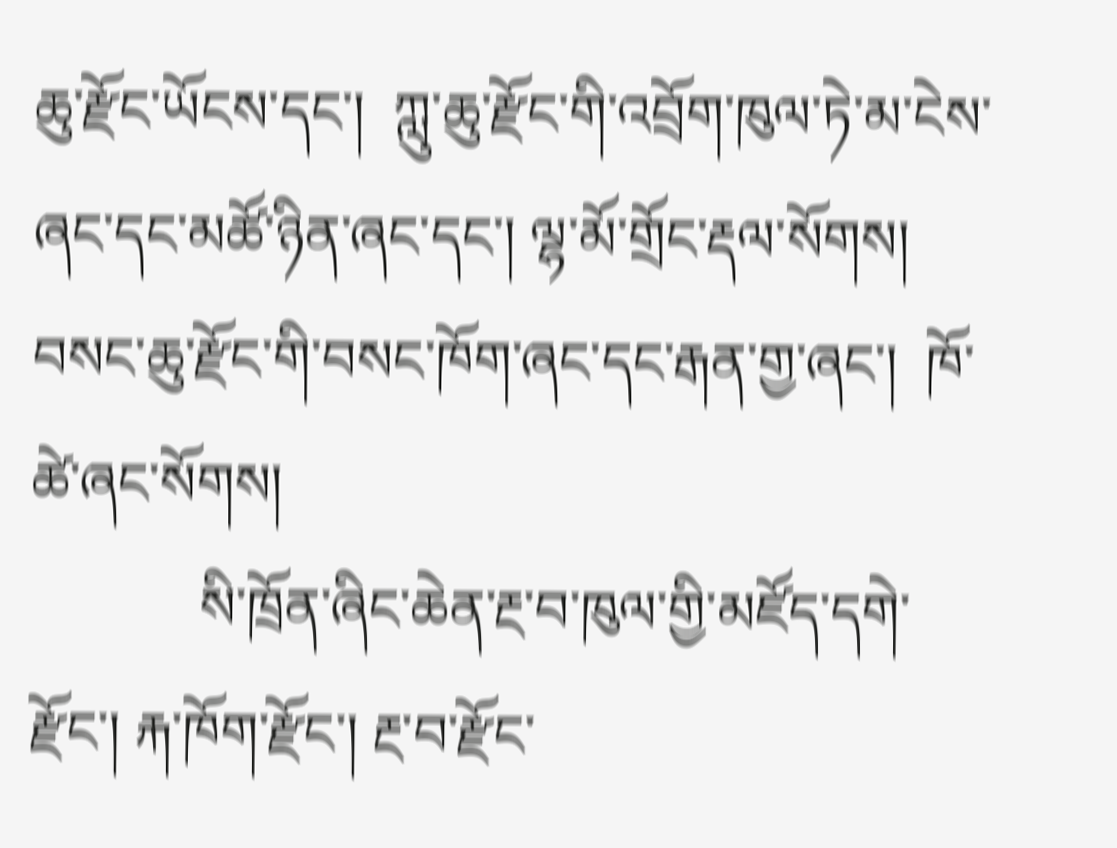ཆུ་རྫོང་ཡོངས་དང་།  ཀླུ་ཆུ་རྫོང་གི་འབྲོག་ཁུལ་ཏེ་མ་ངེས་ཞང་དང་མཚོ་ཉིན་ཞང་དང་། ལྷ་མོ་གྲོང་རྡལ་སོགས། བསང་ཆུ་རྫོང་གི་བསང་ཁོག་ཞང་དང་རྒན་གྱ་ཞང་།  ཁོ་ཚེ་ཞང་སོགས།
            སི་ཁྲོན་ཞིང་ཆེན་རྔ་བ་ཁུལ་གྱི་མཛོད་དགེ་རྫོང་། རྐ་ཁོག་རྫོང་། རྔ་བ་རྫོང་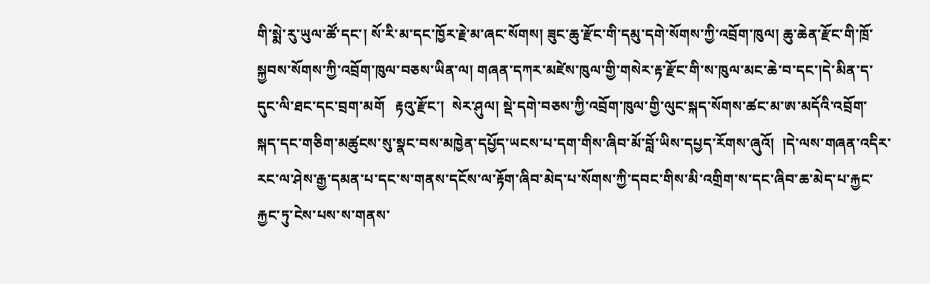གི་སྨེ་རུ་ཡུལ་ཚོ་དང་། སོ་རི་མ་དང་ཁྱོར་རྗེ་མ་ཞང་སོགས། ཟུང་ཆུ་རྫོང་གི་དམུ་དགེ་སོགས་ཀྱི་འབྲོག་ཁུལ། ཆུ་ཆེན་རྫོང་གི་ཁྲོ་སྐྱབས་སོགས་ཀྱི་འབྲོག་ཁུལ་བཅས་ཡིན་ལ། གཞན་དཀར་མཛེས་ཁུལ་གྱི་གསེར་རྟ་རྫོང་གི་ས་ཁུལ་མང་ཆེ་བ་དང་།དེ་མིན་ད་དུང་ལི་ཐང་དང་བྲག་མགོ   རྟའུ་རྫོང་།  སེར་ཤུལ། སྡེ་དགེ་བཅས་ཀྱི་འབྲོག་ཁུལ་གྱི་ལུང་སྐད་སོགས་ཚང་མ་ཨ་མདོའི་འབྲོག་སྐད་དང་གཅིག་མཚུངས་སུ་སྣང་བས་མཁྱེན་དཔྱོད་ཡངས་པ་དག་གིས་ཞིབ་མོ་བློ་ཡིས་དཔྱད་རོགས་ཞུའོ།  །དེ་ལས་གཞན་འདིར་རང་ལ་ཤེས་རྒྱ་དམན་པ་དང་ས་གནས་དངོས་ལ་རྟོག་ཞིབ་མེད་པ་སོགས་ཀྱི་དབང་གིས་མི་འགྲིག་ས་དང་ཞིབ་ཆ་མེད་པ་རྐྱང་རྐྱང་ཏུ་ངེས་པས་ས་གནས་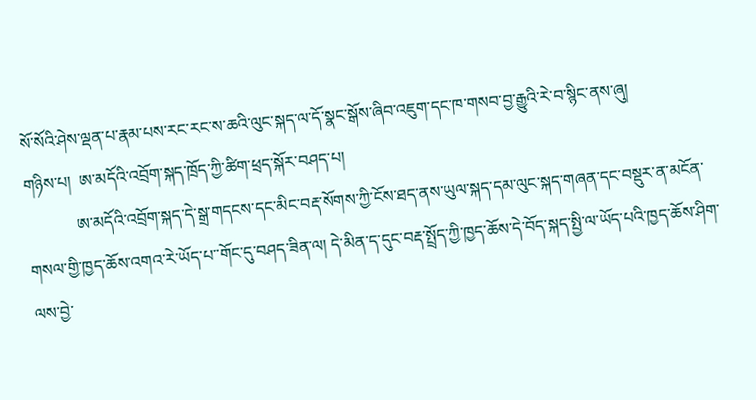སོ་སོའི་ཤེས་ལྡན་པ་རྣམ་པས་རང་རང་ས་ཆའི་ལུང་སྐད་ལ་དོ་སྣང་སྒོས་ཞིབ་འཇུག་དང་ཁ་གསབ་བྱ་རྒྱུའི་རེ་བ་སྙིང་ནས་ཞུ།
གཉིས་པ།  ཨ་མདོའི་འབྲོག་སྐད་ཁྲོད་ཀྱི་ཚིག་ཕྲད་སྐོར་བཤད་པ།
            ཨ་མདོའི་འབྲོག་སྐད་དེ་སྒྲ་གདངས་དང་མིང་བརྡ་སོགས་ཀྱི་ངོས་ཐད་ནས་ཡུལ་སྐད་དམ་ལུང་སྐད་གཞན་དང་བསྡུར་ན་མངོན་གསལ་གྱི་ཁྱད་ཆོས་འགའ་རེ་ཡོད་པ་་གོང་དུ་བཤད་ཟིན་ལ། དེ་མིན་ད་དུང་བརྡ་སྤྲོད་ཀྱི་ཁྱད་ཆོས་དེ་བོད་སྐད་སྤྱི་ལ་ཡོད་པའི་ཁྱད་ཆོས་ཤིག་ལས་བྱེ་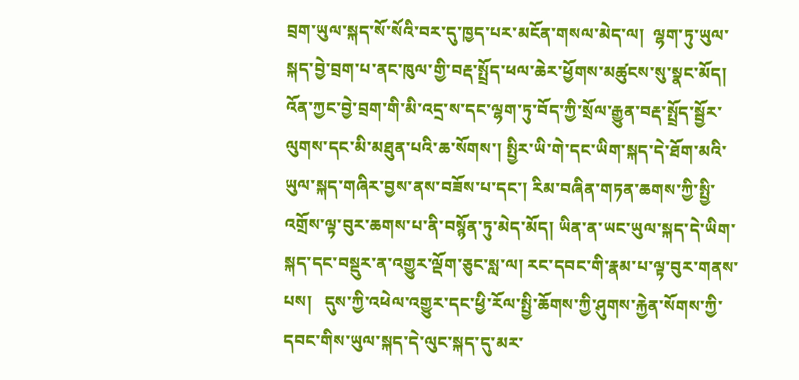བྲག་ཡུལ་སྐད་སོ་སོའི་བར་དུ་ཁྱད་པར་མངོན་གསལ་མེད་ལ།  ལྷག་ཏུ་ཡུལ་སྐད་བྱེ་བྲག་པ་ནང་ཁུལ་གྱི་བརྡ་སྤྲོད་ཕལ་ཆེར་ཕྱོགས་མཚུངས་སུ་སྣང་མོད། འོན་ཀྱང་བྱེ་བྲག་གི་མི་འདྲ་ས་དང་ལྷག་ཏུ་བོད་ཀྱི་སྲོལ་རྒྱུན་བརྡ་སྤྲོད་སྦྱོར་ལུགས་དང་མི་མཐུན་པའི་ཆ་སོགས་། སྤྱིར་ཡི་གེ་དང་ཡིག་སྐད་དེ་ཐོག་མའི་ཡུལ་སྐད་གཞིར་བྱས་ནས་བཟོས་པ་དང་། རིམ་བཞིན་གཏན་ཆགས་ཀྱི་སྤྱི་འགྲོས་ལྟ་བུར་ཆགས་པ་ནི་བསྙོན་ཏུ་མེད་མོད། ཡིན་ན་ཡང་ཡུལ་སྐད་དེ་ཡིག་སྐད་དང་བསྡུར་ན་འགྱུར་ལྡོག་ཅུང་སླ་ལ། རང་དབང་གི་རྣམ་པ་ལྟ་བུར་གནས་པས།   དུས་ཀྱི་འཕེལ་འགྱུར་དང་ཕྱི་རོལ་སྤྱི་ཆོགས་ཀྱི་ཤུགས་རྐྱེན་སོགས་ཀྱི་དབང་གིས་ཡུལ་སྐད་དེ་ལུང་སྐད་དུ་མར་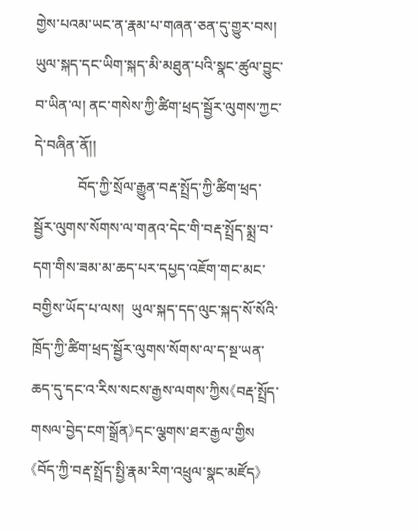གྱེས་པའམ་ཡང་ན་རྣམ་པ་གཞན་ཅན་དུ་གྱུར་བས། ཡུལ་སྐད་དང་ཡིག་སྐད་མི་མཐུན་པའི་སྣང་ཚུལ་བྱུང་བ་ཡིན་ལ། ནང་གསེས་ཀྱི་ཚིག་ཕྲད་སྦྱོར་ལུགས་ཀྱང་དེ་བཞིན་ནོ།།
            བོད་ཀྱི་སྲོལ་རྒྱུན་བརྡ་སྤྲོད་ཀྱི་ཚིག་ཕྲད་སྦྱོར་ལུགས་སོགས་ལ་གནའ་དེང་གི་བརྡ་སྤྲོད་སྨྲ་བ་དག་གིས་ཟམ་མ་ཆད་པར་དཔྱད་འཇོག་གང་མང་བགྱིས་ཡོད་པ་ལས།  ཡུལ་སྐད་དད་ལུང་སྐད་སོ་སོའི་ཁྲོད་ཀྱི་ཚིག་ཕྲད་སྦྱོར་ལུགས་སོགས་ལ་ད་སྔ་ཡན་ཆད་དུ་དང་འ་རིས་སངས་རྒྱས་ལགས་ཀྱིས《བརྡ་སྤྲོད་གསལ་བྱེད་ངག་སྒྲོན》དང་ལྕགས་ཐར་རྒྱལ་གྱིས《བོད་ཀྱི་བརྡ་སྤྲོད་སྤྱི་རྣམ་རིག་འཕྲུལ་སྣང་མཛོད》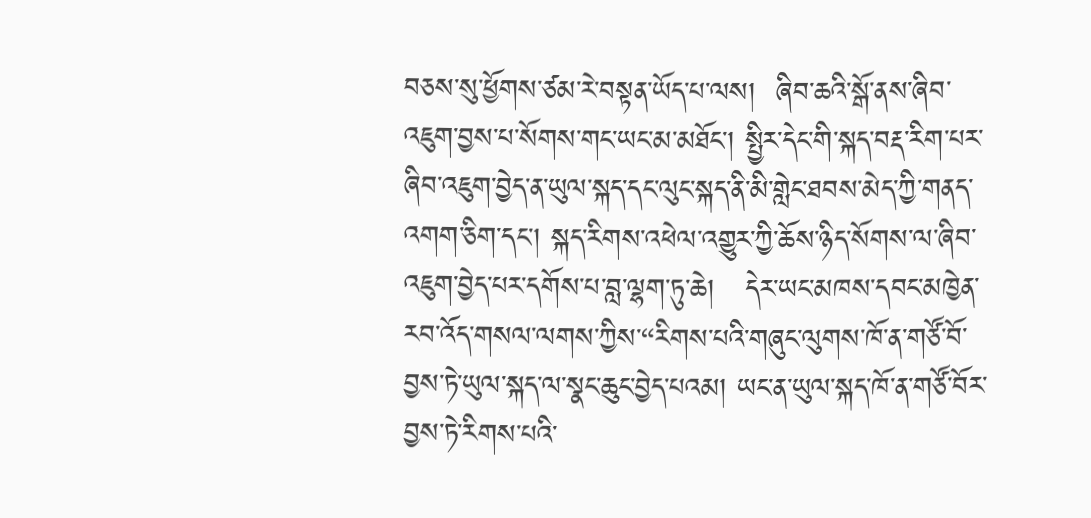བཅས་སུ་ཕྱོགས་ཙམ་རེ་བསྟན་ཡོད་པ་ལས།  ཞིབ་ཆའི་སྒོ་ནས་ཞིབ་འཇུག་བྱས་པ་སོགས་གང་ཡང་མ་མཐོང་། སྤྱིར་དེང་གི་སྐད་བརྡ་རིག་པར་ཞིབ་འཇུག་བྱེད་ན་ཡུལ་སྐད་དང་ལུང་སྐད་ནི་མི་གླེང་ཐབས་མེད་ཀྱི་གནད་འགག་ཅིག་དང་། སྐད་རིགས་འཕེལ་འགྱུར་ཀྱི་ཆོས་ཉིད་སོགས་ལ་ཞིབ་འཇུག་བྱེད་པར་དགོས་པ་བླ་ལྷག་ཏུ་ཆེ།   དེར་ཡང་མཁས་དབང་མཁྱེན་རབ་འོད་གསལ་ལགས་ཀྱིས་“རིགས་པའི་གཞུང་ལུགས་ཁོ་ན་གཙོ་བོ་བྱས་ཏེ་ཡུལ་སྐད་ལ་སྣང་ཆུང་བྱེད་པའམ། ཡང་ན་ཡུལ་སྐད་ཁོ་ན་གཙོ་བོར་བྱས་ཏེ་རིགས་པའི་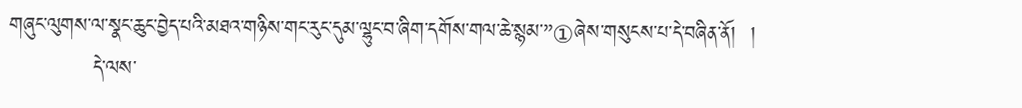གཞུང་ལུགས་ལ་སྣང་ཆུང་བྱེད་པའི་མཐའ་གཉིས་གང་རུང་དུམ་ལྷུང་བ་ཞིག་དགོས་གལ་ཆེ་སྙམ་”①ཞེས་གསུངས་པ་དེ་བཞིན་ནོ།  །
            དེ་ལས་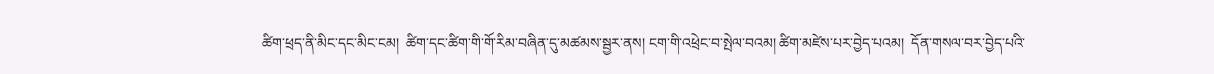ཚིག་ཕྲད་ནི་མིང་དང་མིང་ངམ།  ཚིག་དང་ཚིག་གི་གོ་རིམ་བཞིན་དུ་མཚམས་སྦྱར་ནས། ངག་གི་འཕྲེང་བ་སྤེལ་བའམ། ཚིག་མཛེས་པར་བྱེད་པའམ།  དོན་གསལ་བར་བྱེད་པའི་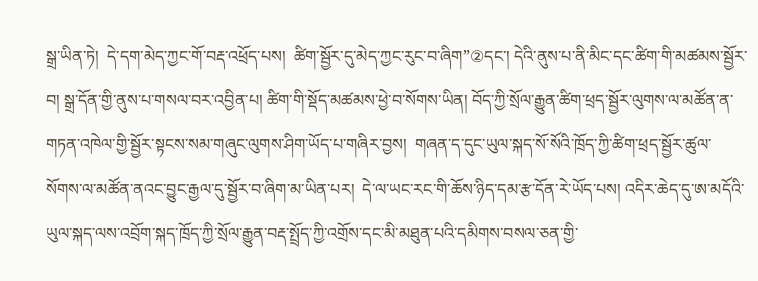སྒྲ་ཡིན་ཏེ།  དེ་དག་མེད་ཀྱང་གོ་བརྡ་འཕྲོད་པས།  ཚིག་སྦྱོར་དུ་མེད་ཀྱང་རུང་བ་ཞིག”②དང་། དེའི་ནུས་པ་ནི་མིང་དང་ཚིག་གི་མཚམས་སྦྱོར་བ། སྒྲ་དོན་གྱི་ནུས་པ་གསལ་བར་འབྱིན་པ། ཚིག་གི་སྡོད་མཚམས་ཕྱེ་བ་སོགས་ཡིན། བོད་ཀྱི་སྲོལ་རྒྱུན་ཚིག་ཕྲད་སྦྱོར་ལུགས་ལ་མཚོན་ན་གཏན་འཁེལ་གྱི་སྦྱོར་སྟངས་སམ་གཞུང་ལུགས་ཤིག་ཡོད་པ་གཞིར་བྱས།  གཞན་ད་དུང་ཡུལ་སྐད་སོ་སོའི་ཁྲོད་ཀྱི་ཚིག་ཕྲད་སྦྱོར་ཚུལ་སོགས་ལ་མཚོན་ནའང་བྱུང་རྒྱལ་དུ་སྦྱོར་བ་ཞིག་མ་ཡིན་པར།  དེ་ལ་ཡང་རང་གི་ཆོས་ཉིད་དམ་རྩ་དོན་རེ་ཡོད་པས། འདིར་ཆེད་དུ་ཨ་མདོའི་ཡུལ་སྐད་ལས་འབྲོག་སྐད་ཁྲོད་ཀྱི་སྲོལ་རྒྱུན་བརྡ་སྤྲོད་ཀྱི་འགྲོས་དང་མི་མཐུན་པའི་དམིགས་བསལ་ཅན་གྱི་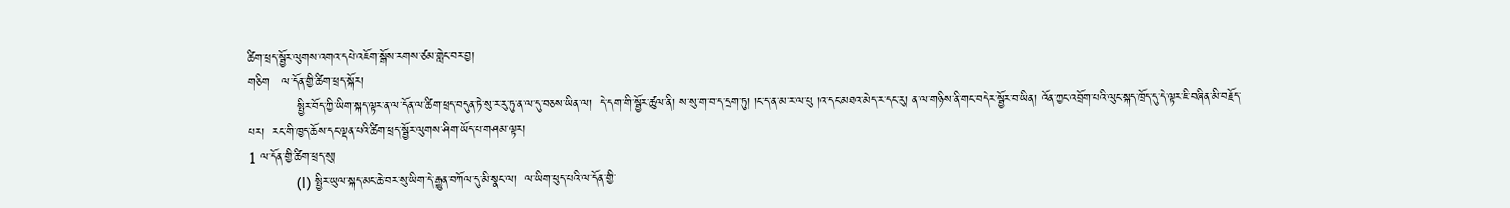ཚིག་ཕྲད་སྦྱོར་ལུགས་འགའ་དཔེ་འཇོག་སྒོས་རགས་ཙམ་གླེང་བར་བྱ།
གཅིག   ལ་དོན་གྱི་ཚིག་ཕྲད་སྐོར།
            སྤྱིར་བོད་ཀྱི་ཡིག་སྐད་ལྟར་ན་ལ་དོན་ལ་ཚིག་ཕྲད་བདུན་ཏེ་སུ་ར་རུ་ཏུ་ན་ལ་དུ་བཅས་ཡིན་ལ།  དེ་དག་གི་སྦྱོར་ཚུལ་ནི། ས་སུ་ག་བ་ད་དྲག་ཏུ། །ང་ད་ན་མ་ར་ལ་པུ །འ་དང་མཐའ་མེད་ར་དང་རུ། ན་ལ་གཉིས་ནི་གང་བདེར་སྦྱོར་བ་ཡིན། འོན་ཀྱང་འབྲོག་པའི་ལུང་སྐད་ཁྲོད་དུ་དེ་ལྟར་ཇི་བཞིན་མི་བརྗོད་པར།  རང་གི་ཁྱད་ཆོས་དང་ལྡན་པའི་ཚིག་ཕྲད་སྦྱོར་ལུགས་ཤིག་ཡོད་པ་གཤམ་ལྟར།
1 ལ་དོན་གྱི་ཚིག་ཕྲད་སུ།
            (l) སྤྱིར་ཡུལ་སྐད་མང་ཆེ་བར་སུ་ཡིག་དེ་རྒྱུན་བཀོལ་དུ་མི་སྣང་ལ།  ལ་ཡིག་ཕུད་པའི་ལ་དོན་གྱི་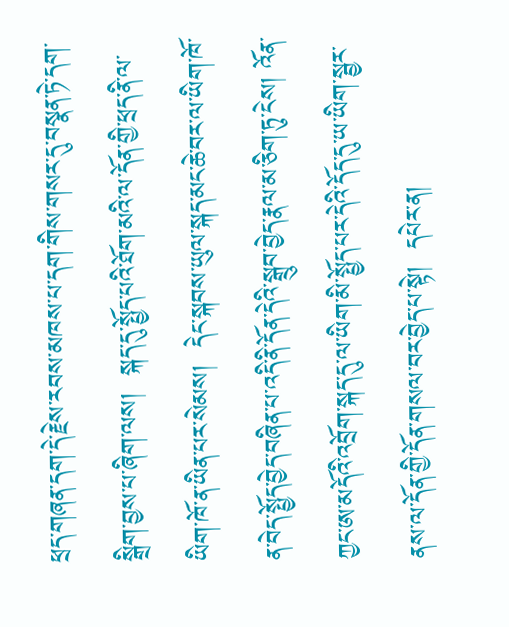ཕྲད་གཞན་དག་དེ་རྗེས་རབས་མཁས་པ་དག་གིས་གསར་དུ་བསྣན་ཏེ་དག་སྒྲིག་བྱས་པ་ཞིག་ལས།  སྐད་དུ་སྤྱོད་པའི་ཐོག་མའི་ལ་དོན་གྱི་ཕྲད་ནི་ལ་ཡིག་ཁོ་ན་ཡིན་པར་སེམས།  དེང་སྐབས་ཡུལ་སྐད་མང་ཆེ་བར་ལ་ཡིག་ཁོ་ན་བེད་སྤྱོད་བྱེད་བཞིན་པ་འདི་ནི་དོན་དེའི་སྒྲུབ་བྱེད་རྣལ་མ་ཅིག་ཏུ་ངེས། འོན་ཀྱང་ཨ་མདོའི་འབྲོག་སྐད་དུ་ལ་ཡིག་མི་སྤྱོད་པར་དེའི་དོད་དུ་ཡ་ཡིག་སྦྱར་ནས་ལ་དོན་གྱི་དོན་གསལ་བར་བྱེད་པ་སྟེ།  དཔེར་ན།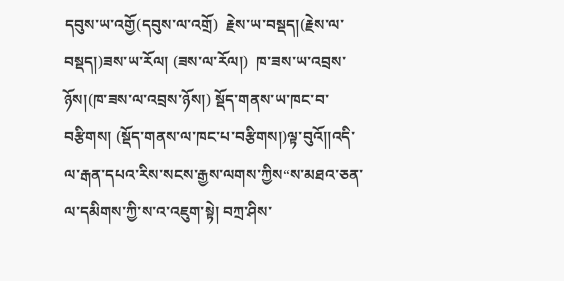དབུས་ཡ་འགྱོ(དབུས་ལ་འགྲོ)  རྗེས་ཡ་བསྡད།(རྗེས་ལ་བསྡད།)ཟས་ཡ་རོལ། (ཟས་ལ་རོལ།)  ཁ་ཟས་ཡ་འབྲས་ཉོས།(ཁ་ཟས་ལ་འབྲས་ཉོས།) སྡོད་གནས་ཡ་ཁང་བ་བརྩིགས། (སྡོད་གནས་ལ་ཁང་པ་བརྩིགས།)ལྟ་བུའོ།།འདི་ལ་རྒན་དཔའ་རིས་སངས་རྒྱས་ལགས་ཀྱིས“ས་མཐའ་ཅན་ལ་དམིགས་ཀྱི་ས་འ་འཇུག་སྟེ། བཀྲ་ཤིས་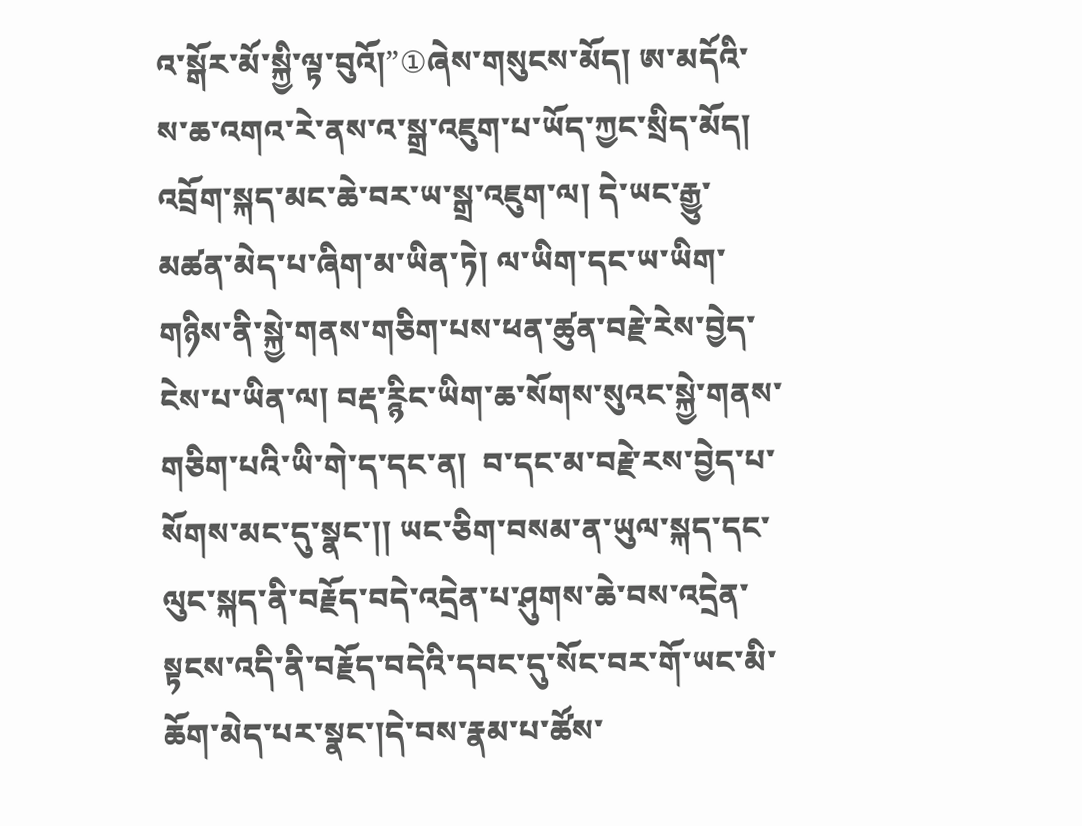འ་སྒོར་མོ་སྐྱི་ལྟ་བུའོ།”①ཞེས་གསུངས་མོད། ཨ་མདོའི་ས་ཆ་འགའ་རེ་ནས་འ་སྒྲ་འཇུག་པ་ཡོད་ཀྱང་སྲིད་མོད། འབྲོག་སྐད་མང་ཆེ་བར་ཡ་སྒྲ་འཇུག་ལ། དེ་ཡང་རྒྱུ་མཚན་མེད་པ་ཞིག་མ་ཡིན་ཏེ། ལ་ཡིག་དང་ཡ་ཡིག་གཉིས་ནི་སྐྱེ་གནས་གཅིག་པས་ཕན་ཚུན་བརྗེ་རེས་བྱེད་ངེས་པ་ཡིན་ལ། བརྡ་ཪྙིང་ཡིག་ཆ་སོགས་སུའང་སྐྱེ་གནས་གཅིག་པའི་ཡི་གེ་ད་དང་ན།  བ་དང་མ་བརྗེ་རས་བྱེད་པ་སོགས་མང་དུ་སྣང་།། ཡང་ཅིག་བསམ་ན་ཡུལ་སྐད་དང་ལུང་སྐད་ནི་བརྗོད་བདེ་འདྲེན་པ་ཤུགས་ཆེ་བས་འདྲེན་སྟངས་འདི་ནི་བརྗོད་བདེའི་དབང་དུ་སོང་བར་གོ་ཡང་མི་ཆོག་མེད་པར་སྣང་།དེ་བས་རྣམ་པ་ཚོས་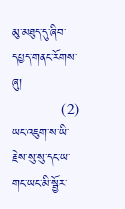མུ་མཐུད་དུ་ཞིབ་དཔྱད་གནང་རོགས་ཞུ།
            (2) ཡང་འཇུག་ས་ཡི་རྗེས་སུ་སུ་དང་ཡ་གང་ཡང་མི་སྦྱོར་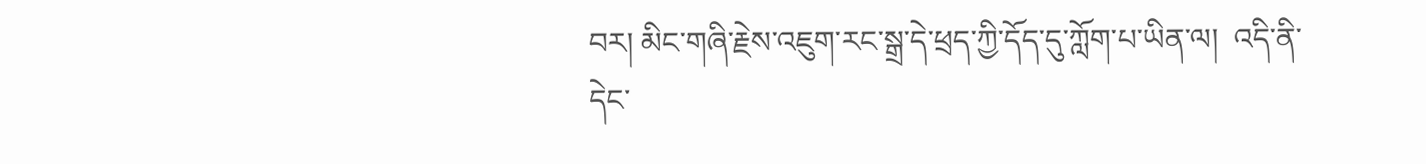བར། མིང་གཞི་རྗེས་འཇུག་རང་སྒྲ་དེ་ཕྲད་ཀྱི་དོད་དུ་ཀློག་པ་ཡིན་ལ།  འདི་ནི་དེང་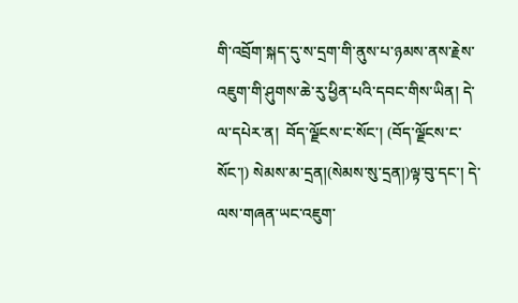གི་འབྲོག་སྐད་དུ་ས་དྲག་གི་ནུས་པ་ཉམས་ནས་རྗེས་འཇུག་གི་ཤུགས་ཆེ་རུ་ཕྱིན་པའི་དབང་གིས་ཡིན། དེ་ལ་དཔེར་ན།  བོད་ལྗོངས་ང་སོང་། (བོད་ལྗོངས་ང་སོང་།) སེམས་མ་དྲན།(སེམས་སུ་དྲན།)ལྟ་བུ་དང་། དེ་ལས་གཞན་ཡང་འཇུག་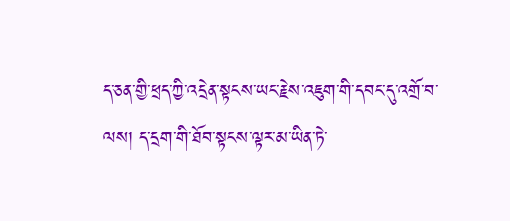ད་ཅན་གྱི་ཕྲད་ཀྱི་འདྲེན་སྟངས་ཡང་རྗེས་འཇུག་གི་དབང་དུ་འགྲོ་བ་ལས། ད་དྲག་གི་ཐོབ་སྟངས་ལྟར་མ་ཡིན་ཏེ་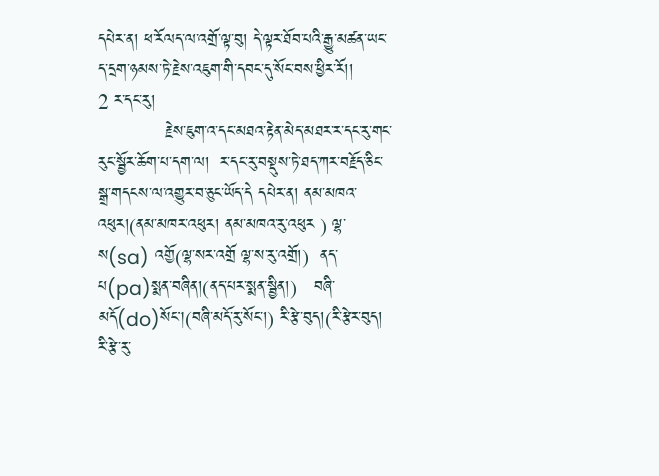དཔེར་ན། ཕ་རོལད་ལ་འགྲོ་ལྟ་བུ། དེ་ལྟར་ཐོབ་པའི་རྒྱུ་མཚན་ཡང་ད་དྲག་ཉམས་ཏེ་རྗེས་འཇུག་གི་དབང་དུ་སོང་བས་ཕྱིར་རོ།།
2 ར་དང་རུ།
            རྗེས་ཇུག་འ་དང་མཐའ་རྟེན་མེད་མཐར་ར་དང་རུ་གང་རུང་སྦྱོར་ཆོག་པ་དག་ལ།  ར་དང་རུ་བསྡུས་ཏེ་ཐད་ཀར་བརྗོད་ཅིང་སྒྲ་གདངས་ལ་འགྱུར་བ་ཅུང་ཡོད་དེ དཔེར་ན། ནམ་མཁའ་འཕུར།(ནམ་མཁར་འཕུར། ནམ་མཁའ་རུ་འཕུར ) ལྷ་ས(sa) འགྱོ(ལྷ་སར་འགྲོ ལྷ་ས་རུ་འགྲོ།)  ནད་པ(pa)སྨན་བཞིན།(ནད་པར་སྨན་སྦྱིན།)   བཞི་མདོ(do)སོང།(བཞི་མདོ་རུ་སོང་།) རི་རྩེ་བུད།(རི་རྩེར་བུད། རི་རྩེ་རུ་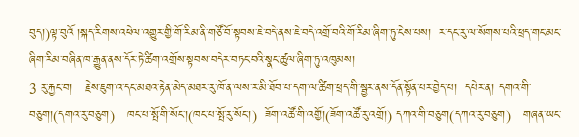བུད།)ལྟ་བུའོ །སྐད་རིགས་འཕེལ་འགྱུར་གྱི་གོ་རིམ་ནི་གཙོ་བོ་སྟབས་ཇེ་བདེ་ནས་ཇེ་བདེ་འགྲོ་བའི་གོ་རིམ་ཞིག་ཏུ་ངེས་པས།  ར་དང་རུ་ལ་སོགས་པའི་ཕྲད་གང་མང་ཞིག་རིམ་བཞིན་ཁ་རྒྱུན་ནས་དོར་ཏེ་ཚིག་འགྲོས་སྟབས་བདེར་བཏང་བའི་སྣང་ཚུལ་ཞིག་ཏུ་འཁུམས།
3 རུ་རྐྱང་བ།   རྗེས་ཇུག་འ་དང་མཐའ་རྟེན་མེད་མཐར་རུ་ཁོ་ན་ལས་ར་མི་ཐོབ་པ་དག་ལ་ཚིག་ཕྲད་གི་སྦྱར་ནས་དོན་སྟོན་པར་བྱེད་པ།  དཔེར་ན། དགའ་གི་བཅུག།(དགའ་རུ་བཅུག)   ཁང་པ་སྤོ་གི་སོང་།(ཁང་པ་སྤོ་རུ་སོང་།)  ཟོག་འཚོ་གི་འགྱོ།(ཟོག་འཚོ་རུ་འགྲོ།) དཀའ་གི་བཅུག(དཀའ་རུ་བཅུག)   གཞན་ཡང་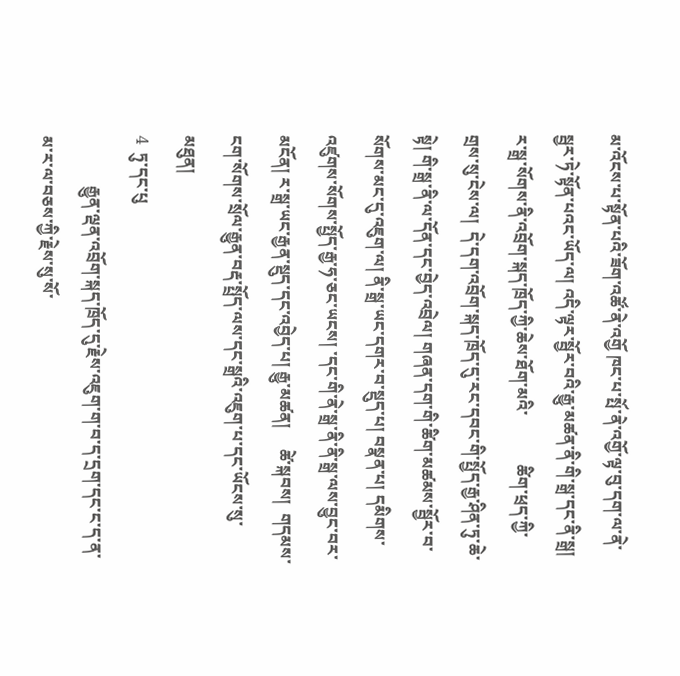མ་འོངས་པ་སྟོན་པའི་ཟོག་འཚོ་ནེ་འགྱོ ཁང་པ་སྤོ་ནེ་འགྱོ་ལྟ་བུ་དག་ལ་ནེ་སྦྱར་ཏེ་སྟོན་པའང་ཡོད་ལ། འདི་ལྟར་སྦྱོར་བའི་རྒྱུ་མཚན་ནི་གི་སྒྲ་དང་ནི་སྒྲ། ར་སྒྲ་སོགས་ནི་འབྲོག་སྐད་ཁྲོད་ཀྱི་ཆེས་ཐོག་མའི་            ཚིག་ཕྲད་ཀྱི་གྲས་སུ་ངེས་ལ།  དེ་དག་འབྲོག་སྐད་ཁྲོད་དུ་རང་དབང་གི་སྤྱོད་རྒྱ་ཤིན་ཏུ་ཆེ་སྟེ། གི་སྒྲ་ནི་ལ་དོན་དང་བྱེད་འབྲེལ། གཞན་དག་གི་ཚིག་མཚམས་སྦྱོར་བ་སོགས་མང་དུ་འཇུག་ལ། ནི་སྒྲ་ཡང་དགར་བ་སྡུད་པ། བསྣན་པ། དམིགས་འཛུགས་སོགས་སྤྱོད་རྒྱ་ཧ་ཅང་ཡངས། ་དང་གི་ནེ་སྒྲ་ནི་ནི་སྒྲ་ལས་བྱུང་བར་མངོན། ར་སྒྲ་ཡང་རྒྱན་སྡུད་དང་འབྱེད་པ། རྒྱུ་མཚན།     ཚེ་སྐབས།  གདམས་ངག་སོགས་སྲོལ་རྒྱུན་བརྡ་སྤྲོད་ལས་དང་སྒྲའི་འཇུག་པ་དང་ཡོངས་སུ་མཐུན།
4  ཏུ་དང་པུ
            རྒྱུན་ལྡན་འབྲོག་སྐད་ཁྲོད་དུ་རྗེས་འཇུག་ག་བ་ད་དྲག་དང་ང་ད་ན་མ་ར་ལ་བཅས་ཀྱི་རྗེས་སུ་སོ་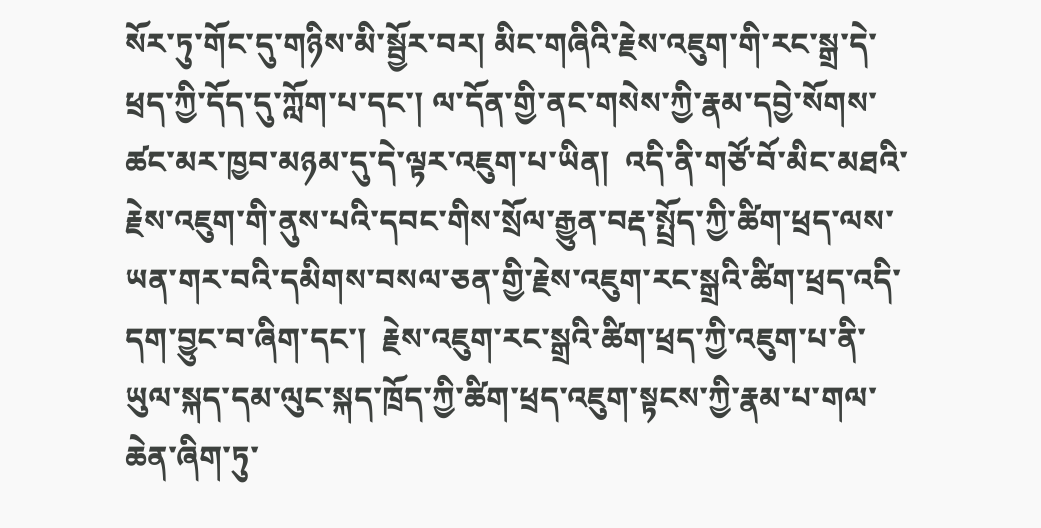སོར་ཏུ་གོང་དུ་གཉིས་མི་སྦྱོར་བར། མིང་གཞིའི་རྗེས་འཇུག་གི་རང་སྒྲ་དེ་ཕྲད་ཀྱི་དོད་དུ་ཀློག་པ་དང་། ལ་དོན་གྱི་ནང་གསེས་ཀྱི་རྣམ་དབྱེ་སོགས་ཚང་མར་ཁྱབ་མཉམ་དུ་དེ་ལྟར་འཇུག་པ་ཡིན།  འདི་ནི་གཙོ་བོ་མིང་མཐའི་རྗེས་འཇུག་གི་ནུས་པའི་དབང་གིས་སྲོལ་རྒྱུན་བརྡ་སྤྲོད་ཀྱི་ཚིག་ཕྲད་ལས་ཡན་གར་བའི་དམིགས་བསལ་ཅན་གྱི་རྗེས་འཇུག་རང་སྒྲའི་ཚིག་ཕྲད་འདི་དག་བྱུང་བ་ཞིག་དང་།  རྗེས་འཇུག་རང་སྒྲའི་ཚིག་ཕྲད་ཀྱི་འཇུག་པ་ནི་ཡུལ་སྐད་དམ་ལུང་སྐད་ཁྲོད་ཀྱི་ཚིག་ཕྲད་འཇུག་སྟངས་ཀྱི་རྣམ་པ་གལ་ཆེན་ཞིག་ཏུ་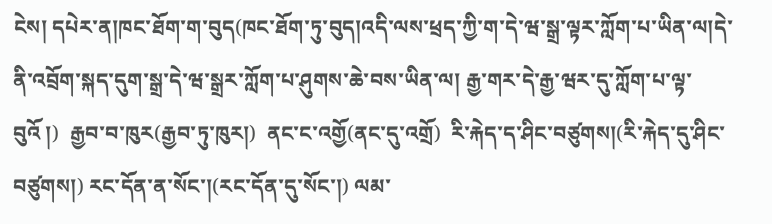ངེས། དཔེར་ན།ཁང་ཐོག་ག་བུད(ཁང་ཐོག་ཏུ་བུད།འདི་ལས་ཕྲད་ཀྱི་ག་དེ་ཝ་སྒྲ་ལྟར་ཀློག་པ་ཡིན་ལ།དེ་ནི་འབྲོག་སྐད་དུག་སྒྲ་དེ་ཝ་སྒྲར་ཀློག་པ་ཤུགས་ཆེ་བས་ཡིན་ལ། རྒྱ་གར་དེ་རྒྱ་ཝར་དུ་ཀློག་པ་ལྟ་བུའོ །)  རྒྱབ་བ་ཁུར(རྒྱབ་ཏུ་ཁུར།)  ནང་ང་འགྱོ(ནང་དུ་འགྲོ)  རི་རྐེད་ད་ཤིང་བཙུགས།(རི་རྐེད་དུ་ཤིང་བཙུགས།) རང་དོན་ན་སོང་།(རང་དོན་དུ་སོང་།) ལམ་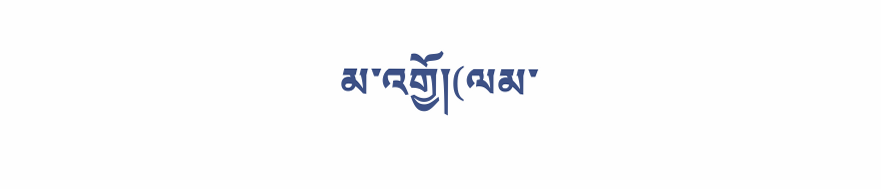མ་འགྱོ།(ལམ་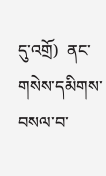དུ་འགྲོ)  ནང་གསེས་དམིགས་བསལ་བ་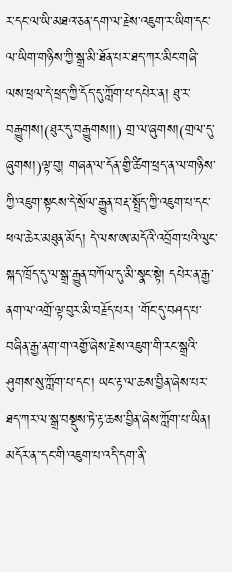ར་དང་ལ་ཡི་མཐའ་ཅན་དག་ལ་རྗེས་འཇུག་ར་ཡིག་དང་ལ་ཡིག་གཉིས་ཀྱི་སྒྲ་མི་ཐོན་པར་ཐད་ཀར་མིང་གཞི་ལས་ཕྲལ་དེ་ཕྲད་ཀྱི་དོད་དུ་ཀློག་པ་དཔེར་ན། ཐུ་ར་བརྒྱུགས།(ཐུར་དུ་བརྒྱུགས།།) གྲ་ལ་ཞུགས།(གྲལ་དུ་ཞུགས།)ལྟ་བུ། གཞན་ལ་དོན་གྱི་ཚིག་ཕྲད་ན་ལ་གཉིས་ཀྱི་འཇུག་སྟངས་དེ་སྲོལ་རྒྱུན་བརྡ་སྤྲོད་ཀྱི་འཇུག་པ་དང་ཕལ་ཆེར་མཐུན་མོད། དེ་ལས་ཨ་མདོའི་འབྲོག་པའི་ལུང་སྐད་ཁྲོད་དུ་ལ་སྒྲ་རྒྱུན་བཀོལ་དུ་མི་སྣང་སྟེ། དཔེར་ན་རྒྱ་ནག་ལ་འགྲོ་ལྟ་བུར་མི་བརྗོད་པར། ་གོང་དུ་བཤད་པ་བཞིན་རྒྱ་ནག་ག་འགྱོ་ཞེས་རྗེས་འཇུག་གི་རང་སྒྲའི་ཤུགས་སུ་ཀློག་པ་དང་། ཡང་རྟ་ལ་ཆས་བྱིན་ཞེས་པར་ཐད་ཀར་ལ་སྒྲ་བསྡུས་ཏེ་རྟ་ཆས་བྱིན་ཞེས་ཀློག་པ་ཡིན།  མདོར་ན་་དང་གི་འཇུག་པ་འདི་དག་ནི་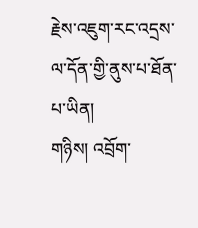རྗེས་འཇུག་རང་འདྲས་ལ་དོན་གྱི་ནུས་པ་ཐོན་པ་ཡིན།
གཉིས། འབྲོག་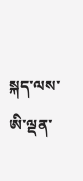སྐད་ལས་ཨི་ལྡན་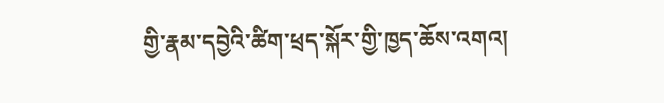གྱི་རྣམ་དབྱེའི་ཚིག་ཕྲད་སྐོར་གྱི་ཁྱད་ཆོས་འགའ།